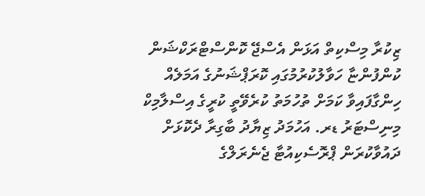ޒިކުރާ މިސްކިތް އަޅަން އެސްޖޭ ކޮންސްޓްރަކްޝަން ކުންފުންޏާ ހަވާލުކުރުމުގައި ކޮރަޕްޝަނުގެ އަމަލެއް ހިންގާފައިވާ ކަމަށް ތުހުމަތު ކުރެވޭތީ ކުރީގެ އިސްލާމިކް މިނިސްޓަރު ޑރ. އަހުމަދު ޒިޔާދު ބާގިރާ ދެކޮޅަށް ދައުވާކުރަން ޕްރޮސެކިއުޓާ ޖެނެރަލްގެ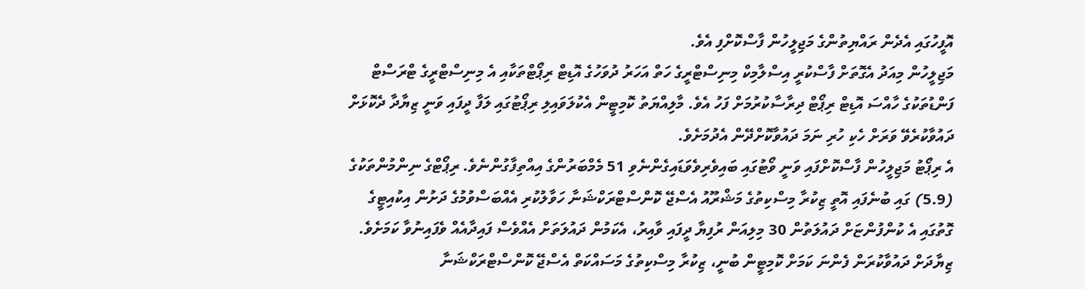އޮފީހުގައި އެދެން ރައްޔިތުންގެ މަޖިލީހުން ފާސްކޮށްފި އެވެ.
މަޖިލީހުން މިއަދު އެގޮތަށް ފާސްކުރީ އިސްލާމިކް މިނިސްޓްރީގެ ހަތް އަހަރު ދުވަހުގެ އޮޑިޓް ރިޕޯޓްތަކާއި އެ މިނިސްޓްރީގެ ޓްރަސްޓް ފަންޑުތަކުގެ ހާއްސަ އޮޑިޓް ރިޕޯޓް ދިރާސާކުރުމަށް ފަހު އެވެ. މާލިއްޔަތު ކޮމިޓީން އެކުލަވައިލި ރިޕޯޓުގައި ލަފާ ދީފައި ވަނީ ޒިޔާދާ ދެކޮޅަށް ދައުވާކުރެވޭ ވަރަށް ހެކި ހުރި ނަމަ ދައުވާކޮށްދޭން އެދުމަށެވެ.
އެ ރިޕޯޓު މަޖިލީހުން ފާސްކޮށްފައި ވަނީ ވޯޓުގައި ބައިވެރިވެވަޑައިގެންނެވި 51 މެމްބަރުންގެ އިއްތިފާގުންނެވެ. ރިޕޯޓްގެ ނިންމުންތަކުގެ (5.9) ގައި ބުނެފައި އޮތީ ޒިކުރާ މިސްކިތުގެ މަޝްރޫއު އެސްޖޭ ކޮންސްޓްރަކްޝަނާ ހަވާލުކުރި އެއްބަސްވުމުގެ ދަށުން އިކުއިޓީގެ ގޮތުގައި އެ ކުންފުންޏަށް ދައުލަތުން 30 މިލިއަން ރުފިޔާ ދީފައި ވާއިރު، އެކަމުން ދައުލަތަށް އެއްވެސް ފައިދާއެއް ވެފައިނުވާ ކަމަށެވެ.
ޒިޔާދަށް ދައުވާކުރަން ފެންނަ ކަމަށް ކޮމިޓީން ބުނީ، ޒިކުރާ މިސްކިތުގެ މަސައްކަތް އެސްޖޭ ކޮންސްޓްރަކްޝަނާ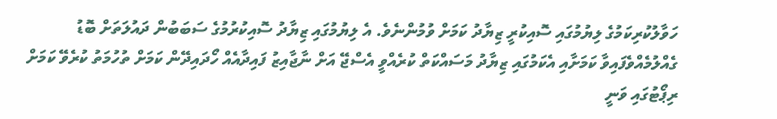ހަވާލުކުރިކަމުގެ ލިޔުމުގައި ސޮއިކުރީ ޒިޔާދު ކަމަށް ވުމުންނެވެ. އެ ލިޔުމުގައި ޒިޔާދު ސޮއިކުރުމުގެ ސަބަބުން ދައުލަތަށް ބޮޑު ގެއްލުމެއްވެފައިވާ ކަމަށާއި އެކަމުގައި ޒިޔާދު މަސައްކަތް ކުރެއްވީ އެސްޖޭ އަށް ނާޖާއިޒު ފައިދާއެއް ހޯދައިދޭން ކަމަށް ތުހުމަތު ކުރެވޭ ކަމަށް ރިޕޯޓުގައި ވަނީ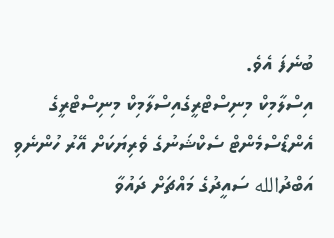ބުނެފަ އެވެ.
އިސްލާމިކް މިނިސްޓްރީގެއިސްލާމިކް މިނިސްޓްރީގެ އެންޑޯސްމެންޓް ސެކްޝަނުގެ ވެރިޔަކަށް އޭރު ހުންނެވި އަބްދުالله ސައީދުގެ މައްޗަށް ދައުވާ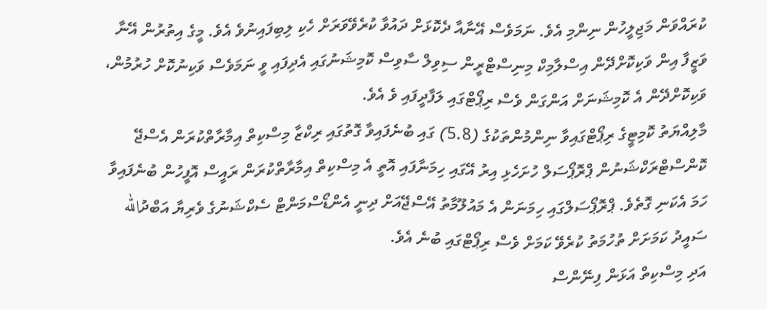ކުރައްވަން މަޖިލީހުން ނިންމި އެވެ. ނަމަވެސް އޭނާއާ ދެކޮޅަށް ދައުވާ ކުރެވޭވަރަށް ހެކި ލިބިފައިނުވެ އެވެ. މީގެ އިތުރުން އޭނާ ވަޒީފާ އިން ވަކިކޮށްދޭން އިސްލާމިކް މިނިސްޓްރީން ސިވިލް ސާވިސް ކޮމިޝަނުގައި އެދިފައި ވީ ނަމަވެސް ވަކިނުކޮށް ހުރުމުން، ވަކިކޮށްދޭން އެ ކޮމިޝަނަށް އަންގަން ވެސް ރިޕޯޓްގައި ލަފާދީފައި ވެ އެވެ.
މާލިއްޔަތު ކޮމިޓީގެ ރިޕޯޓްގައިވާ ނިންމުންތަކުގެ (5.8) ގައި ބުނެފައިވާ ގޮތުގައި ރިކްޒާ މިސްކިތް އިމާރާތްކުރަން އެސްޖޭ ކޮންސްޓްރަކްޝަނުން ޕްރޮޕޯސަލް ހުށަހެޅި އިރު އޭގައި ހިމަނާފައި އޮތީ އެ މިސްކިތް އިމާރާތްކުރަން ރައީސް އޮފީހުން ބުނެފައިވާ ހަމަ އެކަނި ގޮތެވެ. ޕްރޮޕޯސަލްގައި ހިމަނަން އެ މައުލޫމާތު އޭސްޖޭއަށް ދިނީ އެންޑޯސްމަންޓް ސެކްޝަނުގެ ވެރިޔާ އަބްދުالله ސައީދު ކަމަށަށް ތުހުމަތު ކުރެވޭ ކަމަށް ވެސް ރިޕޯޓްގައި ބުނެ އެވެ.
އަދި މިސްކިތް އަޅަން ފިނޭންސް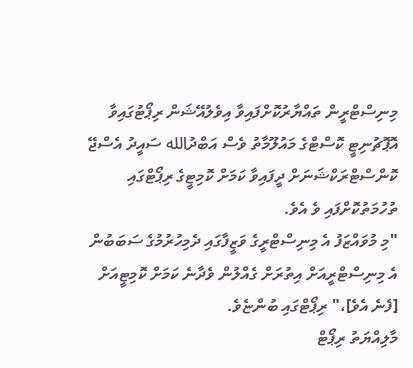މިނިސްޓްރީން ތައްޔާރުކޮށްފައިވާ އިވެލުއޭޝަން ރިޕޯޓުގައިވާ އޮޕޮޗުނިޓީ ކޮސްޓްގެ މައުލޫމާތު ވެސް އަބްދުالله ސައީދު އެސްޖޭ ކޮންސްޓްރަކްޝަނަށް ދީފައިވާ ކަމަށް ކޮމިޓީގެ ރިޕޯޓްގައި ތުހުމަތުކޮށްފައި ވެ އެވެ.
"މި މުވައްޒަފު އެ މިނިސްޓްރީގެ ވަޒީފާގައި ދެމިހުރުމުގެ ސަބަބުން އެ މިނިސްޓްރީއަށް އިތުރަށް ގެއްލުން ވެދާނެ ކަމަށް ކޮމިޓީއަށް [ފެނެ އެވެ]،" ރިޕޯޓްގައި ބުންޏެވެ.
މާލިއްޔަތު ރިޕޯޓް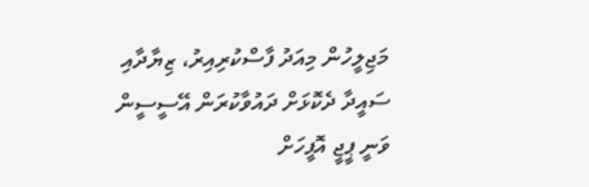މަޖިލީހުން މިއަދު ފާސްކުރިއިރު، ޒިޔާދާއި ސައީދާ ދެކޮޅަށް ދައުވާކުރަން އޭސީސީން ވަނީ ޕީޖީ އޮފީހަށް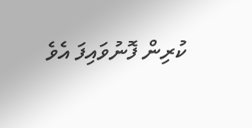ކުރިން ފޮނުވައިފަ އެވެ